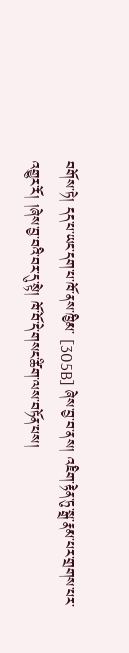བགོས་ཏེ། དད་པ་ཡང་དག་པ་ཁོ་ནས་ཁྱིམ་ [305B] ཞེས་བྱ་བ་ནས། འཇིག་རྟེན་ཏུ་སྒྲ་རྣམ་པར་གྲགས་པར་འགྱུར་རོ། །ཞེས་བྱ་བའི་བར་དུ་སྟེ། ཁོ་བོ་དེ་གསང་ཚིག་ལས་བཏོན་པས།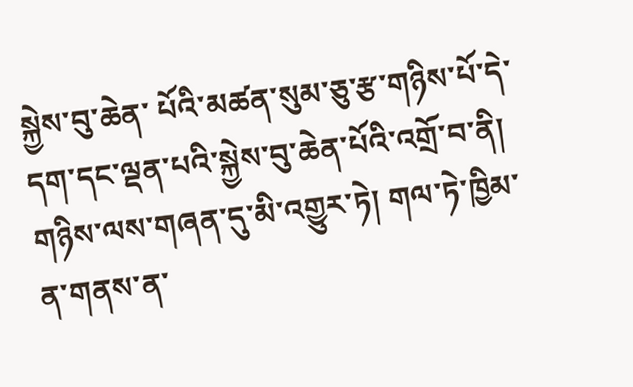སྐྱེས་བུ་ཆེན་ པོའི་མཚན་སུམ་ཅུ་རྩ་གཉིས་པོ་དེ་དག་དང་ལྡན་པའི་སྐྱེས་བུ་ཆེན་པོའི་འགྲོ་བ་ནི། གཉིས་ལས་གཞན་དུ་མི་འགྱུར་ཏེ། གལ་ཏེ་ཁྱིམ་ན་གནས་ན་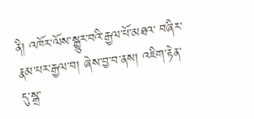ནི། འཁོར་ལོས་སྒྱུར་བའི་རྒྱལ་པོ་མཐའ་ བཞིར་རྣམ་པར་རྒྱལ་བ། ཞེས་བྱ་བ་ནས། འཇིག་རྟེན་དུ་སྒྲ་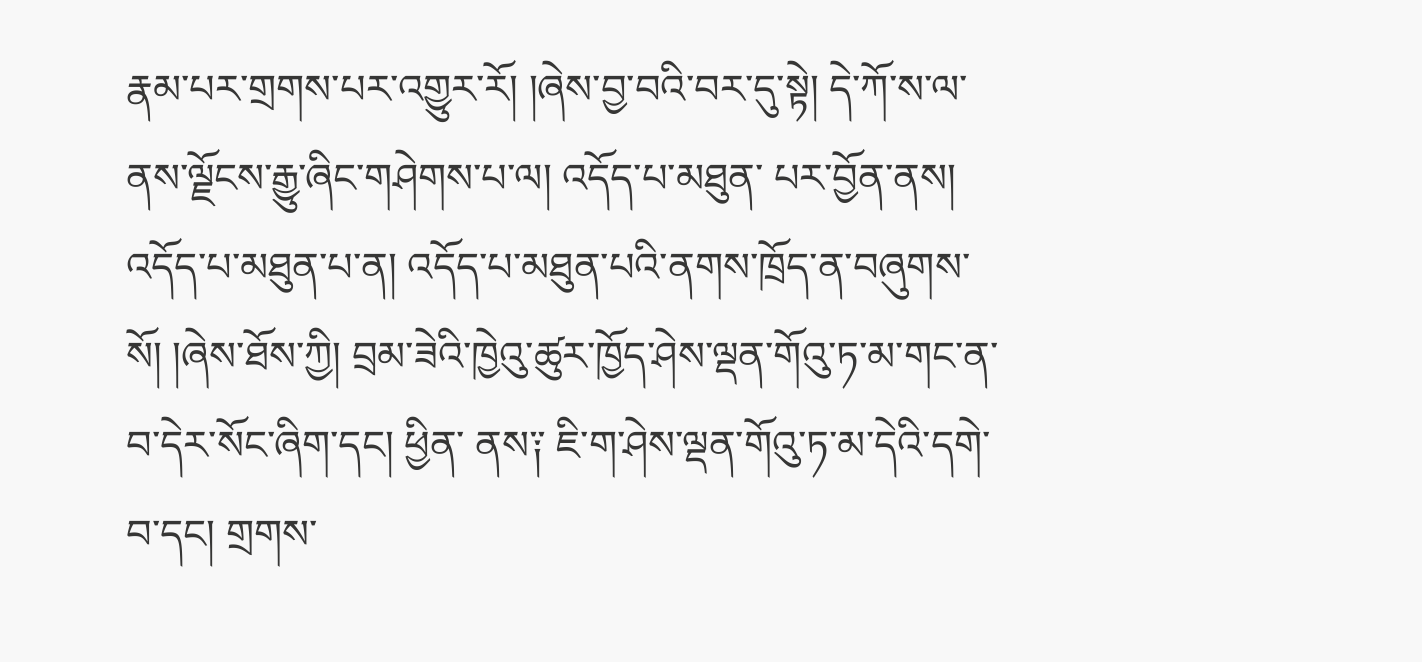རྣམ་པར་གྲགས་པར་འགྱུར་རོ། །ཞེས་བྱ་བའི་བར་དུ་སྟེ། དེ་ཀོ་ས་ལ་ནས་ལྗོངས་རྒྱུ་ཞིང་གཤེགས་པ་ལ། འདོད་པ་མཐུན་ པར་བྱོན་ནས། འདོད་པ་མཐུན་པ་ན། འདོད་པ་མཐུན་པའི་ནགས་ཁྲོད་ན་བཞུགས་སོ། །ཞེས་ཐོས་ཀྱི། བྲམ་ཟེའི་ཁྱེའུ་ཚུར་ཁྱོད་ཤེས་ལྡན་གོའུ་ཏ་མ་གང་ན་བ་དེར་སོང་ཞིག་དང། ཕྱིན་ ནས༑ ཇི་ག་ཤེས་ལྡན་གོའུ་ཏ་མ་དེའི་དགེ་བ་དང། གྲགས་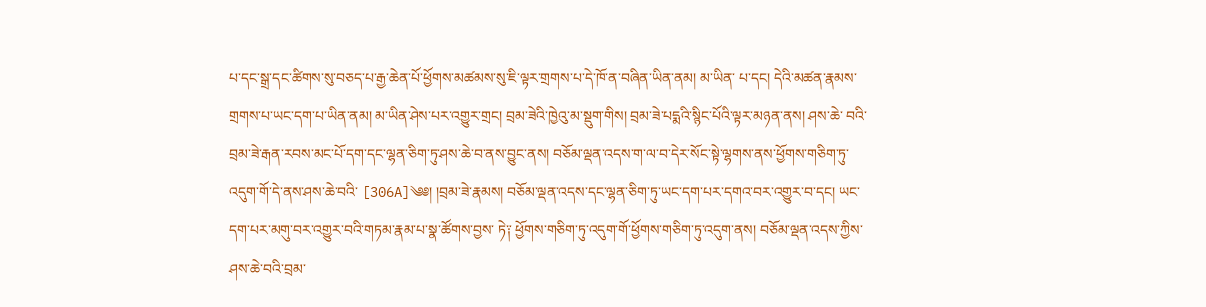པ་དང་སྒྲ་དང་ཚིགས་སུ་བཅད་པ་རྒྱ་ཆེན་པོ་ཕྱོགས་མཚམས་སུ་ཇི་ལྟར་གྲགས་པ་དེ་ཁོ་ན་བཞིན་ཡིན་ནམ། མ་ཡིན་ པ་དང། དེའི་མཚན་རྣམས་གྲགས་པ་ཡང་དག་པ་ཡིན་ནམ། མ་ཡིན་ཤེས་པར་འགྱུར་གྲང། བྲམ་ཟེའི་ཁྱེའུ་མ་སྡུག་གིས། བྲམ་ཟེ་པདྨའི་སྙིང་པོའི་ལྟར་མཉན་ནས། ཤས་ཆེ་ བའི་བྲམ་ཟེ་རྒན་རབས་མང་པོ་དག་དང་ལྷན་ཅིག་ཏུ་ཤས་ཆེ་བ་ནས་བྱུང་ནས། བཅོམ་ལྡན་འདས་ག་ལ་བ་དེར་སོང་སྟེ་ལྷགས་ནས་ཕྱོགས་གཅིག་ཏུ་འདུག་གོ་དེ་ནས་ཤས་ཆེ་བའི་ [306A]༄༅། །བྲམ་ཟེ་རྣམས། བཅོམ་ལྡན་འདས་དང་ལྷན་ཅིག་ཏུ་ཡང་དག་པར་དགའ་བར་འགྱུར་བ་དང། ཡང་དག་པར་མགུ་བར་འགྱུར་བའི་གཏམ་རྣམ་པ་སྣ་ཚོགས་བྱས་ ཏེ༑ ཕྱོགས་གཅིག་ཏུ་འདུག་གོ་ཕྱོགས་གཅིག་ཏུ་འདུག་ནས། བཅོམ་ལྡན་འདས་ཀྱིས་ཤས་ཆེ་བའི་བྲམ་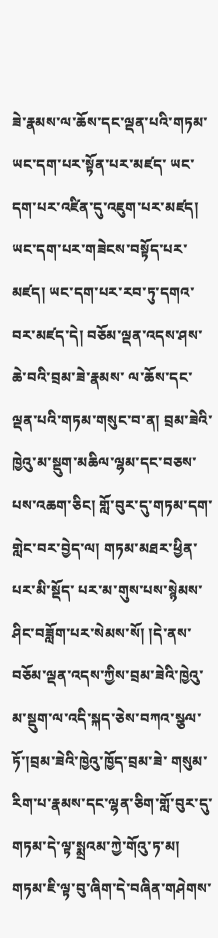ཟེ་རྣམས་ལ་ཆོས་དང་ལྡན་པའི་གཏམ་ཡང་དག་པར་སྟོན་པར་མཛད་ ཡང་དག་པར་འཛིན་དུ་འཇུག་པར་མཛད། ཡང་དག་པར་གཟེངས་བསྟོད་པར་མཛད། ཡང་དག་པར་རབ་ཏུ་དགའ་བར་མཛད་དེ། བཅོམ་ལྡན་འདས་ཤས་ཆེ་བའི་བྲམ་ཟེ་རྣམས་ ལ་ཆོས་དང་ལྡན་པའི་གཏམ་གསུང་བ་ན། བྲམ་ཟེའི་ཁྱེའུ་མ་སྡུག་མཆིལ་ལྷམ་དང་བཅས་པས་འཆག་ཅིང། གློ་བུར་དུ་གཏམ་དག་གླེང་བར་བྱེད་ལ། གཏམ་མཐར་ཕྱིན་པར་མི་སྡོད་ པར་མ་གུས་པས་སྙེམས་ཤིང་བཟློག་པར་སེམས་སོ། །དེ་ནས་བཅོམ་ལྡན་འདས་ཀྱིས་བྲམ་ཟེའི་ཁྱེའུ་མ་སྡུག་ལ་འདི་སྐད་ཅེས་བཀའ་སྩལ་ཏོ་།བྲམ་ཟེའི་ཁྱེའུ་ཁྱོད་བྲམ་ཟེ་ གསུམ་རིག་པ་རྣམས་དང་ལྷན་ཅིག་གློ་བུར་དུ་གཏམ་དེ་ལྟ་སྨྲའམ་ཀྱེ་གོའུ་ཏ་མ། གཏམ་ཇི་ལྟ་བུ་ཞིག་དེ་བཞིན་གཤེགས་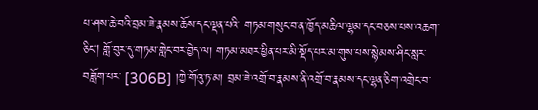པ་ཤས་ཆེ་བའི་བྲམ་ཟེ་རྣམས་ཆོས་དང་ལྡན་པའི་ གཏམ་གསུང་བ་ན་ཁྱོད་མཆིལ་ལྷམ་དང་བཅས་པས་འཆག་ཅིང། གློ་བུར་དུ་གཏམ་གླེང་བར་བྱེད་ལ། གཏམ་མཐར་ཕྱིན་པར་མི་སྡོད་པར་མ་གུས་པས་སྙེམས་ཤིང་སླར་བཟློག་པར་ [306B] །ཀྱེ་གོའུ་ཏ་མ། བྲམ་ཟེ་འགྲོ་བ་རྣམས་ནི་འགྲོ་བ་རྣམས་དང་ལྷན་ཅིག་འགྲེང་བ་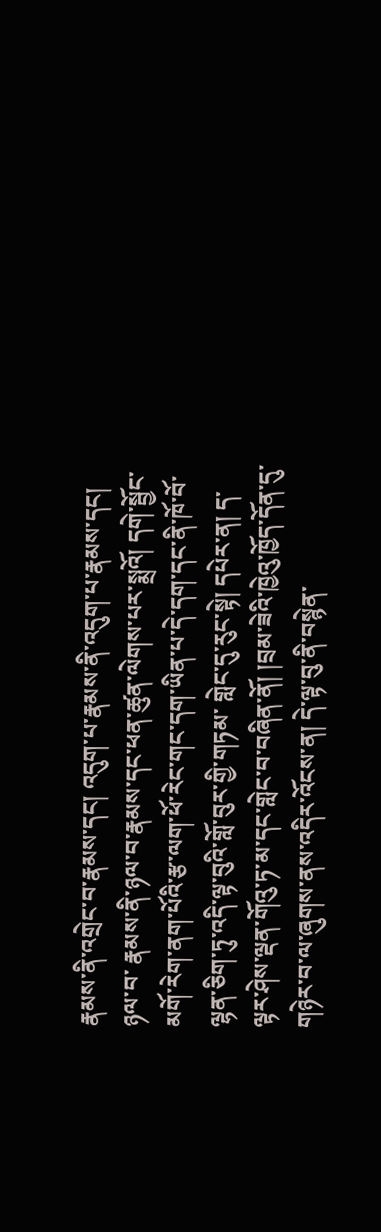རྣམས་ནི་འགྲེང་བ་རྣམས་དང། འདུག་པ་རྣམས་ནི་འདུག་པ་རྣམས་དང། ཉལ་བ་ རྣམས་ནི་ཉལ་བ་རྣམས་དང་ཕན་ཚུན་ལེགས་པར་སྨྲའོ། དགེ་སྦྱོང་མགོ་རེག་ནག་པོའི་རྩ་ལག་ཕོ་རེང་གང་དག་ཡིན་པ་དེ་དག་དང་ནི་ཁོ་བོ་ལྷན་ཅིག་ཏུ་འདི་ལྟ་བུའི་གློ་བུར་གྱི་གཏམ་ གླེང་དུ་རུང་སྟེ། དཔེར་ན། ད་ལྟར་ཤེས་ལྡན་གོའུ་ཏ་མ་དང་གླེང་བ་བཞིན་ནོ། །བྲམ་ཟེའི་ཁྱེའུ་ཁྱོད་དོན་དུ་གཉེར་བ་ལ་ཞུགས་ནས་འདིར་འོངས་ན། དེ་ལྟ་བུ་ནི་བསྙེན་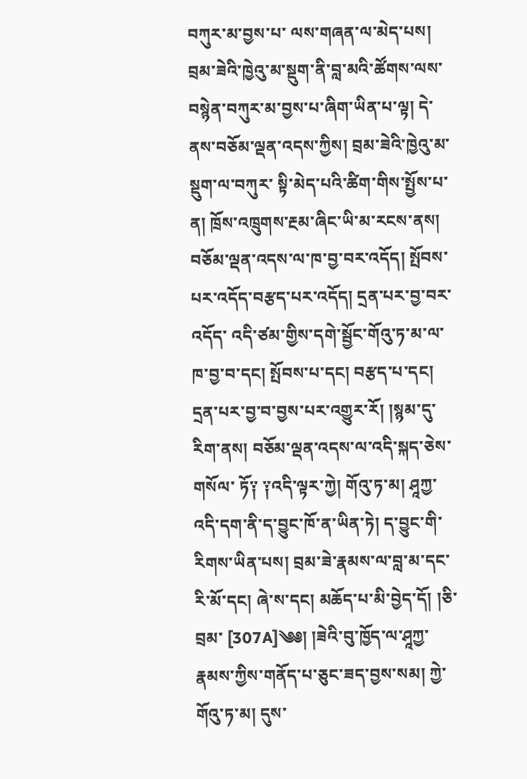བཀུར་མ་བྱས་པ་ ལས་གཞན་ལ་མེད་པས། བྲམ་ཟེའི་ཁྱེའུ་མ་སྡུག་ནི་བླ་མའི་ཚོགས་ལས་བསྙེན་བཀུར་མ་བྱས་པ་ཞིག་ཡིན་པ་ལྟ། དེ་ནས་བཅོམ་ལྡན་འདས་ཀྱིས། བྲམ་ཟེའི་ཁྱེའུ་མ་སྡུག་ལ་བཀུར་ སྟི་མེད་པའི་ཚིག་གིས་སྤྱོས་པ་ན། ཁྲོས་འཁྲུགས་རྔམ་ཞིང་ཡི་མ་རངས་ནས། བཅོམ་ལྡན་འདས་ལ་ཁ་བྱ་བར་འདོད། སྤོབས་པར་འདོད་བརྩད་པར་འདོད། དྲན་པར་བྱ་བར་འདོད་ འདི་ཙམ་གྱིས་དགེ་སྦྱོང་གོའུ་ཏ་མ་ལ་ཁ་བྱ་བ་དང། སྤོབས་པ་དང། བརྩད་པ་དང། དྲན་པར་བྱ་བ་བྱས་པར་འགྱུར་རོ། །སྙམ་དུ་རིག་ནས། བཅོམ་ལྡན་འདས་ལ་འདི་སྐད་ཅེས་གསོལ་ ཏོ༑ ༑འདི་ལྟར་ཀྱེ། གོའུ་ཏ་མ། ཤཱཀྱ་འདི་དག་ནི་ད་བྱུང་ཁོ་ན་ཡིན་ཏེ། ད་བྱུང་གི་རིགས་ཡིན་པས། བྲམ་ཟེ་རྣམས་ལ་བླ་མ་དང་རི་མོ་དང། ཞེ་ས་དང། མཆོད་པ་མི་བྱེད་དོ། །ཅི་བྲམ་ [307A]༄༅། །ཟེའི་བུ་ཁྱོད་ལ་ཤཱཀྱ་རྣམས་ཀྱིས་གནོད་པ་ཅུང་ཟད་བྱས་སམ། ཀྱེ་གོའུ་ཏ་མ། དུས་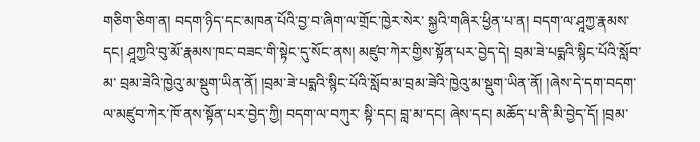གཅིག་ཅིག་ན། བདག་ཉིད་དང་མཁན་པོའི་བྱ་བ་ཞིག་ལ་གྲོང་ཁྱེར་སེར་ སྐྱའི་གཞིར་ཕྱིན་པ་ན། བདག་ལ་ཤཱཀྱ་རྣམས་དང། ཤཱཀྱའི་བུ་མོ་རྣམས་ཁང་བཟང་གི་སྟེང་དུ་སོང་ནས། མཛུབ་ཀེར་གྱིས་སྟོན་པར་བྱེད་དེ། བྲམ་ཟེ་པདྨའི་སྙིང་པོའི་སློབ་མ་ བྲམ་ཟེའི་ཁྱེའུ་མ་སྡུག་ཡིན་ནོ། །བྲམ་ཟེ་པདྨའི་སྙིང་པོའི་སློབ་མ་བྲམ་ཟེའི་ཁྱེའུ་མ་སྡུག་ཡིན་ནོ། །ཞེས་དེ་དག་བདག་ལ་མཛུབ་ཀེར་ཁོ་ནས་སྟོན་པར་བྱེད་ཀྱི། བདག་ལ་བཀུར་ སྟི་དང། བླ་མ་དང། ཞེས་དང། མཆོད་པ་ནི་མི་བྱེད་དོ། །བྲམ་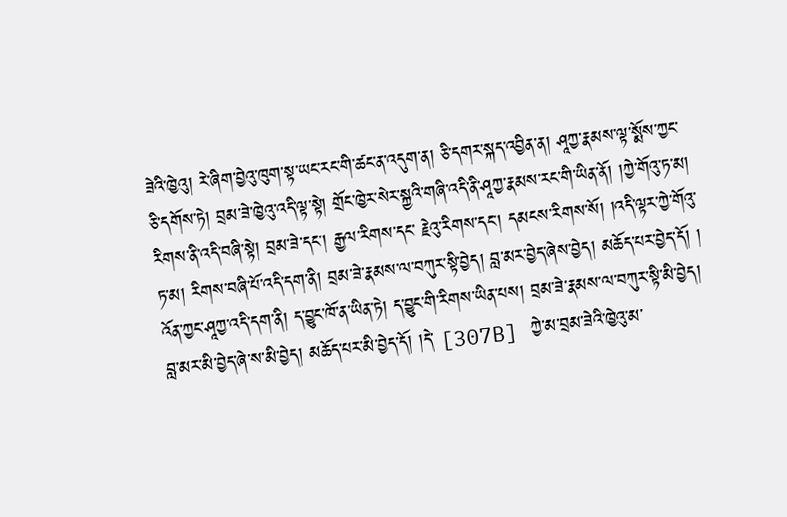ཟེའི་ཁྱེའུ། རེ་ཞིག་བྱེའུ་ཁུག་སྟ་ཡང་རང་གི་ཚང་ན་འདུག་ན། ཅི་དགར་སྐད་འབྱིན་ན། ཤཱཀྱ་རྣམས་ལྟ་སྨོས་ཀྱང་ ཅི་དགོས་ཏེ། བྲམ་ཟེ་ཁྱེའུ་འདི་ལྟ་སྟེ། གྲོང་ཁྱེར་སེར་སྐྱའི་གཞི་འདི་ནི་ཤཱཀྱ་རྣམས་རང་གི་ཡིན་ནོ། །ཀྱེ་གོའུ་ཏ་མ། རིགས་ནི་འདི་བཞི་སྟེ། བྲམ་ཟེ་དང། རྒྱལ་རིགས་དང་ རྗེའུ་རིགས་དང། དམངས་རིགས་སོ། །འདི་ལྟར་ཀྱེ་གོའུ་ཏ་མ། རིགས་བཞི་པོ་འདི་དག་ནི། བྲམ་ཟེ་རྣམས་ལ་བཀུར་སྟི་བྱེད། བླ་མར་བྱེད་ཞེས་བྱེད། མཆོད་པར་བྱེད་དོ། ། འོན་ཀྱང་ཤཱཀྱ་འདི་དག་ནི། ད་བྱུང་ཁོ་ན་ཡིན་ཏེ། ད་བྱུང་གི་རིགས་ཡིན་པས། བྲམ་ཟེ་རྣམས་ལ་བཀུར་སྟི་མི་བྱེད། བླ་མར་མི་བྱེད་ཞེ་ས་མི་བྱེད། མཆོད་པར་མི་བྱེད་དོ། །དེ་ [307B] ཀྱེ་མ་བྲམ་ཟེའི་ཁྱེའུ་མ་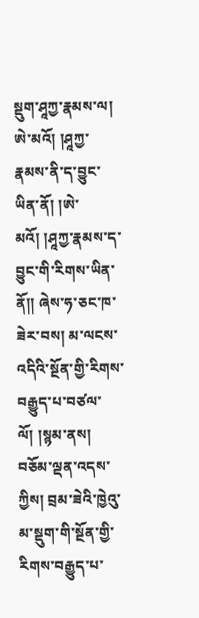སྡུག་ཤཱཀྱ་རྣམས་ལ། ཨེ་མའོ། །ཤཱཀྱ་རྣམས་ནི་ད་བྱུང་ཡིན་ནོ། །ཨེ་མའོ། །ཤཱཀྱ་རྣམས་ད་བྱུང་གི་རིགས་ཡིན་ནོ།། ཞེས་ཧ་ཅང་ཁ་ཟེར་བས། མ་ལངས་འདིའི་སྔོན་གྱི་རིགས་བརྒྱུད་པ་བཙལ་ལོ། །སྙམ་ནས། བཅོམ་ལྡན་འདས་ཀྱིས། བྲམ་ཟེའི་ཁྱེའུ་མ་སྡུག་གི་སྔོན་གྱི་རིགས་བརྒྱུད་པ་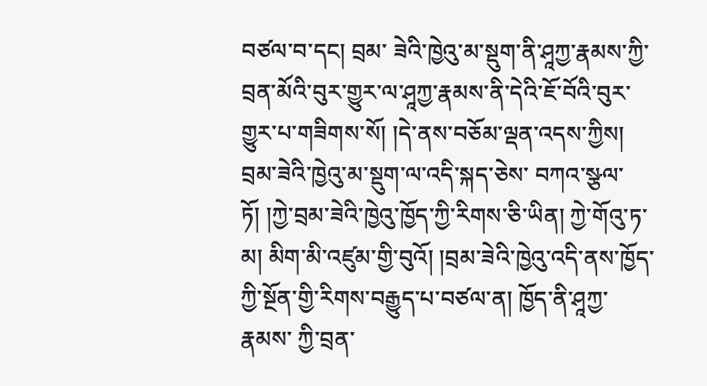བཙལ་བ་དང། བྲམ་ ཟེའི་ཁྱེའུ་མ་སྡུག་ནི་ཤཱཀྱ་རྣམས་ཀྱི་བྲན་མོའི་བུར་གྱུར་ལ་ཤཱཀྱ་རྣམས་ནི་དེའི་ཇོ་བོའི་བུར་གྱུར་པ་གཟིགས་སོ། །དེ་ནས་བཅོམ་ལྡན་འདས་ཀྱིས། བྲམ་ཟེའི་ཁྱེའུ་མ་སྡུག་ལ་འདི་སྐད་ཅེས་ བཀའ་སྩལ་ཏོ། །ཀྱེ་བྲམ་ཟེའི་ཁྱེའུ་ཁྱོད་ཀྱི་རིགས་ཅི་ཡིན། ཀྱེ་གོའུ་ཏ་མ། མིག་མི་འཛུམ་གྱི་བུའོ། །བྲམ་ཟེའི་ཁྱེའུ་འདི་ནས་ཁྱོད་ཀྱི་སྔོན་གྱི་རིགས་བརྒྱུད་པ་བཙལ་ན། ཁྱོད་ནི་ཤཱཀྱ་རྣམས་ ཀྱི་བྲན་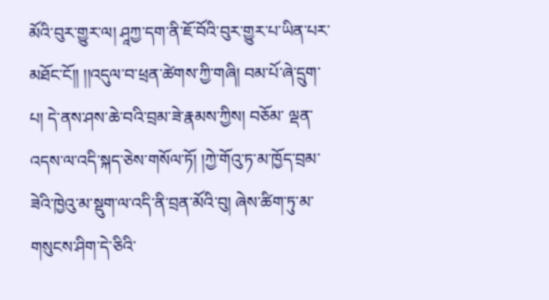མོའི་བུར་གྱུར་ལ། ཤཱཀྱ་དག་ནི་ཇོ་བོའི་བུར་གྱུར་པ་ཡིན་པར་མཐོང་ངོ།། །།འདུལ་བ་ཕྲན་ཚེགས་ཀྱི་གཞི། བམ་པོ་ཞེ་དྲུག་པ། དེ་ནས་ཤས་ཆེ་བའི་བྲམ་ཟེ་རྣམས་ཀྱིས། བཅོམ་ ལྡན་འདས་ལ་འདི་སྐད་ཅེས་གསོལ་ཏོ། །ཀྱེ་གོའུ་ཏ་མ་ཁྱོད་བྲམ་ཟེའི་ཁྱེའུ་མ་སྡུག་ལ་འདི་ནི་བྲན་མོའི་བུ། ཞེས་ཚིག་ཏུ་མ་གསུངས་ཤིག་དེ་ཅིའི་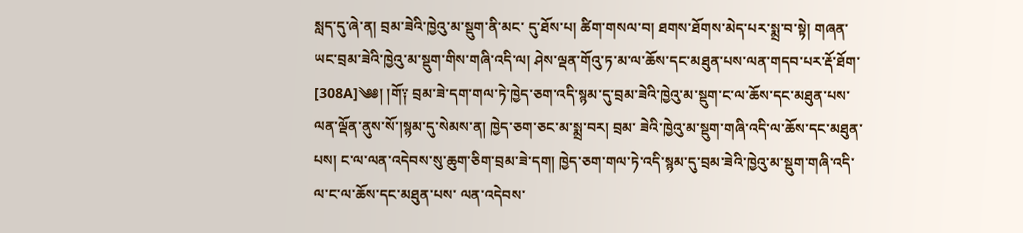སླད་དུ་ཞེ་ན། བྲམ་ཟེའི་ཁྱེའུ་མ་སྡུག་ནི་མང་ དུ་ཐོས་པ། ཚིག་གསལ་བ། ཐགས་ཐོགས་མེད་པར་སྨྲ་བ་སྟེ། གཞན་ཡང་བྲམ་ཟེའི་ཁྱེའུ་མ་སྡུག་གིས་གཞི་འདི་ལ། ཤེས་ལྡན་གོའུ་ཏ་མ་ལ་ཆོས་དང་མཐུན་པས་ལན་གདབ་པར་རྡོ་ཐོག་ [308A]༄༅། །གོ༑ བྲམ་ཟེ་དག་གལ་ཏེ་ཁྱེད་ཅག་འདི་སྙམ་དུ་བྲམ་ཟེའི་ཁྱེའུ་མ་སྡུག་ང་ལ་ཆོས་དང་མཐུན་པས་ལན་ལྡོན་ནུས་སོ་།སྙམ་དུ་སེམས་ན། ཁྱེད་ཅག་ཅང་མ་སྨྲ་བར། བྲམ་ ཟེའི་ཁྱེའུ་མ་སྡུག་གཞི་འདི་ལ་ཆོས་དང་མཐུན་པས། ང་ལ་ལན་འདེབས་སུ་ཆུག་ཅིག་བྲམ་ཟེ་དག། ཁྱེད་ཅག་གལ་ཏེ་འདི་སྙམ་དུ་བྲམ་ཟེའི་ཁྱེའུ་མ་སྡུག་གཞི་འདི་ལ་ང་ལ་ཆོས་དང་མཐུན་པས་ ལན་འདེབས་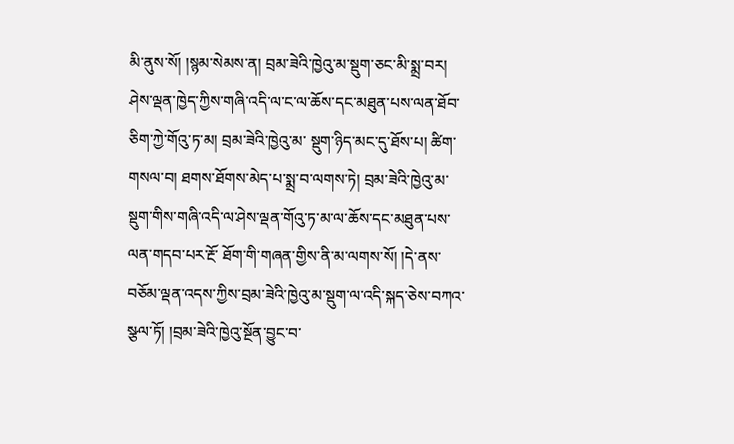མི་ནུས་སོ། །སྙམ་སེམས་ན། བྲམ་ཟེའི་ཁྱེའུ་མ་སྡུག་ཅང་མི་སྨྲ་བར། ཤེས་ལྡན་ཁྱེད་ཀྱིས་གཞི་འདི་ལ་ང་ལ་ཆོས་དང་མཐུན་པས་ལན་ཐོབ་ཅིག་ཀྱེ་གོའུ་ཏ་མ། བྲམ་ཟེའི་ཁྱེའུ་མ་ སྡུག་ཉིད་མང་དུ་ཐོས་པ། ཚིག་གསལ་བ། ཐགས་ཐོགས་མེད་པ་སྨྲ་བ་ལགས་ཏེ། བྲམ་ཟེའི་ཁྱེའུ་མ་སྡུག་གིས་གཞི་འདི་ལ་ཤེས་ལྡན་གོའུ་ཏ་མ་ལ་ཆོས་དང་མཐུན་པས་ལན་གདབ་པར་རྔོ་ ཐོག་གི་གཞན་གྱིས་ནི་མ་ལགས་སོ། །དེ་ནས་བཅོམ་ལྡན་འདས་ཀྱིས་བྲམ་ཟེའི་ཁྱེའུ་མ་སྡུག་ལ་འདི་སྐད་ཅེས་བཀའ་སྩལ་ཏོ། །བྲམ་ཟེའི་ཁྱེའུ་སྔོན་བྱུང་བ་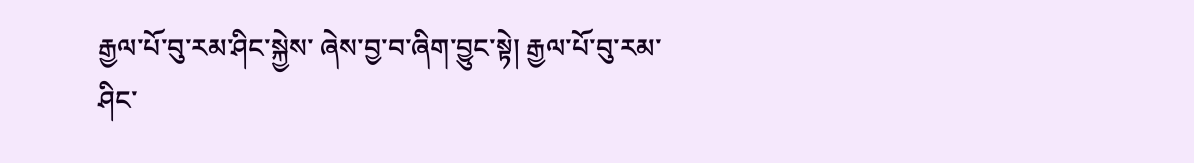རྒྱལ་པོ་བུ་རམ་ཤིང་སྐྱེས་ ཞེས་བྱ་བ་ཞིག་བྱུང་སྟེ། རྒྱལ་པོ་བུ་རམ་ཤིང་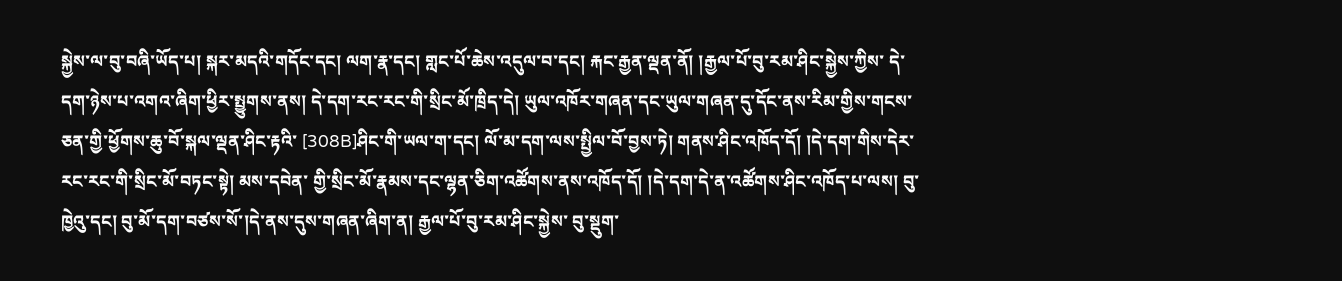སྐྱེས་ལ་བུ་བཞི་ཡོད་པ། སྐར་མདའི་གདོང་དང། ལག་རྣ་དང། གླང་པོ་ཆེས་འདུལ་བ་དང། རྐང་རྒྱན་ལྡན་ནོ། །རྒྱལ་པོ་བུ་རམ་ཤིང་སྐྱེས་ཀྱིས་ དེ་དག་ཉེས་པ་འགའ་ཞིག་ཕྱིར་སྤྱུགས་ནས། དེ་དག་རང་རང་གི་སྲིང་མོ་ཁྲིད་དེ། ཡུལ་འཁོར་གཞན་དང་ཡུལ་གཞན་དུ་དོང་ནས་རིམ་གྱིས་གངས་ཅན་གྱི་ཕྱོགས་ཆུ་བོ་སྐལ་ལྡན་ཤིང་རྟའི་ [308B]ཤིང་གི་ཡལ་ག་དང། ལོ་མ་དག་ལས་སྤྱིལ་བོ་བྱས་ཏེ། གནས་ཤིང་འཁོད་དོ། །དེ་དག་གིས་དེར་རང་རང་གི་སྲིང་མོ་བཏང་སྟེ། མས་དབེན་ གྱི་སྲིང་མོ་རྣམས་དང་ལྷན་ཅིག་འཚོགས་ནས་འཁོད་དོ། །དེ་དག་དེ་ན་འཚོགས་ཤིང་འཁོད་པ་ལས། བུ་ཁྱེའུ་དང། བུ་མོ་དག་བཙས་སོ་།དེ་ནས་དུས་གཞན་ཞིག་ན། རྒྱལ་པོ་བུ་རམ་ཤིང་སྐྱེས་ བུ་སྡུག་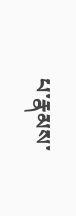པ་རྣམས་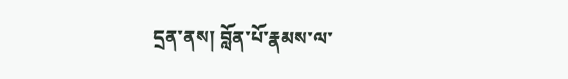དྲན་ནས། བློན་པོ་རྣམས་ལ་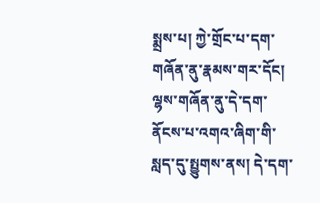སྨྲས་པ། ཀྱེ་གྲོང་པ་དག་གཞོན་ནུ་རྣམས་གར་དོང། ལྷས་གཞོན་ནུ་དེ་དག་ནོངས་པ་འགའ་ཞིག་གི་སླད་དུ་སྤྱུགས་ནས། དེ་དག་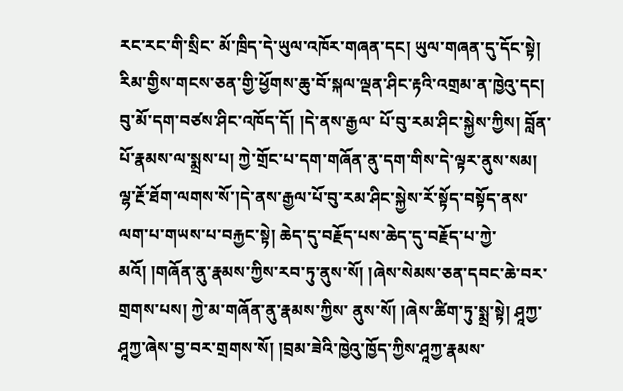རང་རང་གི་སྲིང་ མོ་ཁྲིད་དེ་ཡུལ་འཁོར་གཞན་དང། ཡུལ་གཞན་དུ་དོང་སྟེ། རིམ་གྱིས་གངས་ཅན་གྱི་ཕྱོགས་ཆུ་བོ་སྐལ་ལྡན་ཤིང་རྟའི་འགྲམ་ན་ཁྱེའུ་དང། བུ་མོ་དག་བཙས་ཤིང་འཁོད་དོ། །དེ་ནས་རྒྱལ་ པོ་བུ་རམ་ཤིང་སྐྱེས་ཀྱིས། བློན་པོ་རྣམས་ལ་སྨྲས་པ། ཀྱེ་གྲོང་པ་དག་གཞོན་ནུ་དག་གིས་དེ་ལྟར་ནུས་སམ། ལྷ་རྔོ་ཐོག་ལགས་སོ་།དེ་ནས་རྒྱལ་པོ་བུ་རམ་ཤིང་སྐྱེས་རོ་སྟོད་བསྟོད་ནས་ ལག་པ་གཡས་པ་བརྐྱང་སྟེ། ཆེད་དུ་བརྗོད་པས་ཆེད་དུ་བརྗོད་པ་ཀྱེ་མའོ། །གཞོན་ནུ་རྣམས་ཀྱིས་རབ་ཏུ་ནུས་སོ། །ཞེས་སེམས་ཅན་དབང་ཆེ་བར་གྲགས་པས། ཀྱེ་མ་གཞོན་ནུ་རྣམས་ཀྱིས་ ནུས་སོ། །ཞེས་ཚིག་ཏུ་སྨྲ་སྟེ། ཤཱཀྱ་ཤཱཀྱ་ཞེས་བྱ་བར་གྲགས་སོ། །བྲམ་ཟེའི་ཁྱེའུ་ཁྱོད་ཀྱིས་ཤཱཀྱ་རྣམས་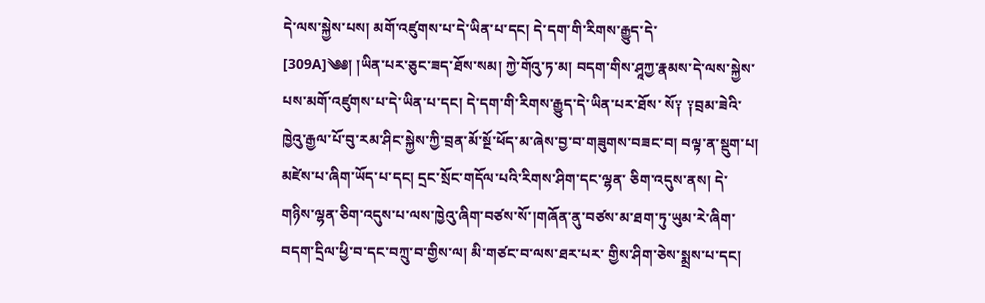དེ་ལས་སྐྱེས་པས། མགོ་འཛུགས་པ་དེ་ཡིན་པ་དང། དེ་དག་གི་རིགས་རྒྱུད་དེ་ [309A]༄༅། །ཡིན་པར་ཅུང་ཟད་ཐོས་སམ། ཀྱེ་གོའུ་ཏ་མ། བདག་གིས་ཤཱཀྱ་རྣམས་དེ་ལས་སྐྱེས་པས་མགོ་འཛུགས་པ་དེ་ཡིན་པ་དང། དེ་དག་གི་རིགས་རྒྱུད་དེ་ཡིན་པར་ཐོས་ སོ༑ ༑བྲམ་ཟེའི་ཁྱེའུ་རྒྱལ་པོ་བུ་རམ་ཤིང་སྐྱེས་ཀྱི་བྲན་མོ་སྔོ་ཕོད་མ་ཞེས་བྱ་བ་གཟུགས་བཟང་བ། བལྟ་ན་སྡུག་པ། མཛེས་པ་ཞིག་ཡོད་པ་དང། དྲང་སྲོང་གདོལ་པའི་རིགས་ཤིག་དང་ལྷན་ ཅིག་འདུས་ནས། དེ་གཉིས་ལྷན་ཅིག་འདུས་པ་ལས་ཁྱེའུ་ཞིག་བཙས་སོ་།གཞོན་ནུ་བཙས་མ་ཐག་ཏུ་ཡུམ་རེ་ཞིག་བདག་དྲིལ་ཕྱི་བ་དང་བཀྲུ་བ་གྱིས་ལ། མི་གཙང་བ་ལས་ཐར་པར་ གྱིས་ཤིག་ཅེས་སྨྲས་པ་དང།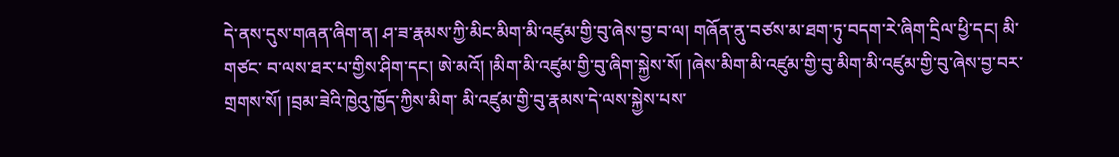དེ་ནས་དུས་གཞན་ཞིག་ན། ཤ་ཟ་རྣམས་ཀྱི་མིང་མིག་མི་འཛུམ་གྱི་བུ་ཞེས་བྱ་བ་ལ། གཞོན་ནུ་བཙས་མ་ཐག་ཏུ་བདག་རེ་ཞིག་དྲིལ་ཕྱི་དང། མི་གཙང་ བ་ལས་ཐར་པ་གྱིས་ཤིག་དང། ཨེ་མའོ། །མིག་མི་འཛུམ་གྱི་བུ་ཞིག་སྐྱེས་སོ། །ཞེས་མིག་མི་འཛུམ་གྱི་བུ་མིག་མི་འཛུམ་གྱི་བུ་ཞེས་བྱ་བར་གྲགས་སོ། །བྲམ་ཟེའི་ཁྱེའུ་ཁྱོད་ཀྱིས་མིག་ མི་འཛུམ་གྱི་བུ་རྣམས་དེ་ལས་སྐྱེས་པས་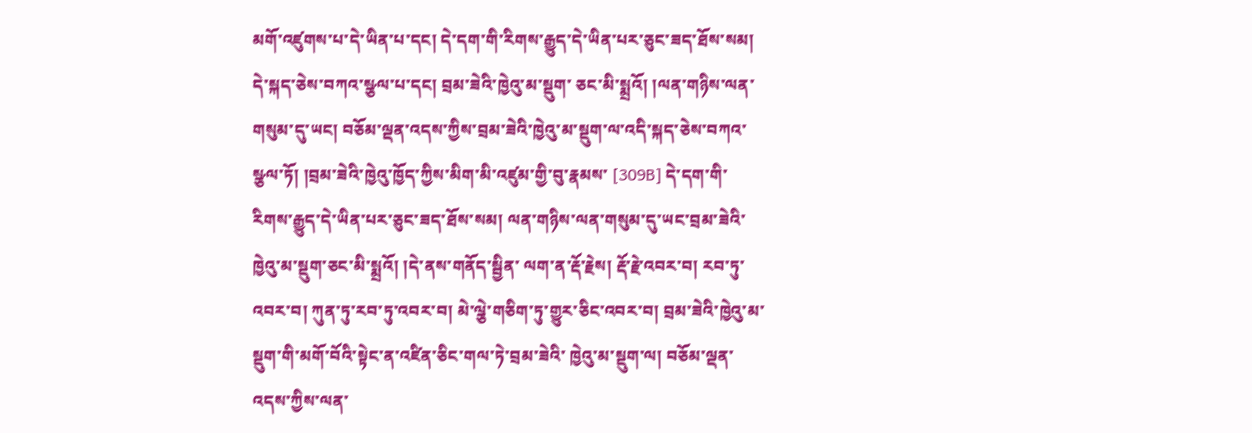མགོ་འཛུགས་པ་དེ་ཡིན་པ་དང། དེ་དག་གི་རིགས་རྒྱུད་དེ་ཡིན་པར་ཅུང་ཟད་ཐོས་སམ། དེ་སྐད་ཅེས་བཀའ་སྩལ་པ་དང། བྲམ་ཟེའི་ཁྱེའུ་མ་སྡུག་ ཅང་མི་སྨྲའོ། །ལན་གཉིས་ལན་གསུམ་དུ་ཡང། བཅོམ་ལྡན་འདས་ཀྱིས་བྲམ་ཟེའི་ཁྱེའུ་མ་སྡུག་ལ་འདི་སྐད་ཅེས་བཀའ་སྩལ་ཏོ། །བྲམ་ཟེའི་ཁྱེའུ་ཁྱོད་ཀྱིས་མིག་མི་འཛུམ་གྱི་བུ་རྣམས་ [309B] དེ་དག་གི་རིགས་རྒྱུད་དེ་ཡིན་པར་ཅུང་ཟད་ཐོས་སམ། ལན་གཉིས་ལན་གསུམ་དུ་ཡང་བྲམ་ཟེའི་ཁྱེའུ་མ་སྡུག་ཅང་མི་སྨྲའོ། །དེ་ནས་གནོད་སྦྱིན་ ལག་ན་རྡོ་རྗེས། རྡོ་རྗེ་འབར་བ། རབ་ཏུ་འབར་བ། ཀུན་ཏུ་རབ་ཏུ་འབར་བ། མེ་ལྕེ་གཅིག་ཏུ་གྱུར་ཅིང་འབར་བ། བྲམ་ཟེའི་ཁྱེའུ་མ་སྡུག་གི་མགོ་བོའི་སྟེང་ན་འཛིན་ཅིང་གལ་ཏེ་བྲམ་ཟེའི་ ཁྱེའུ་མ་སྡུག་ལ། བཅོམ་ལྡན་འདས་ཀྱིས་ལན་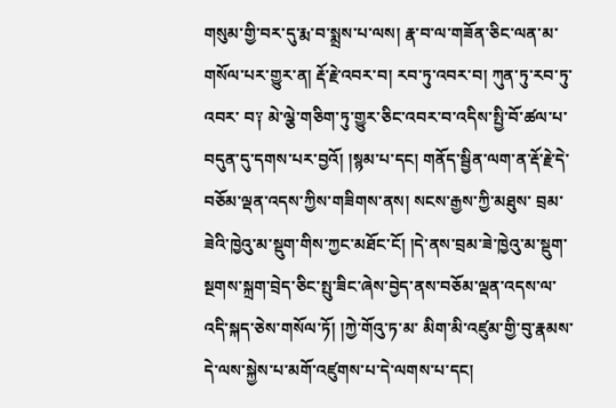གསུམ་གྱི་བར་དུ་རྨ་བ་སྨྲས་པ་ལས། རྣ་བ་ལ་གཟོན་ཅིང་ལན་མ་གསོལ་པར་གྱུར་ན། རྡོ་རྗེ་འབར་བ། རབ་ཏུ་འབར་བ། ཀུན་ཏུ་རབ་ཏུ་འབར་ བ༑ མེ་ལྕེ་གཅིག་ཏུ་གྱུར་ཅིང་འབར་བ་འདིས་སྤྱི་བོ་ཚལ་པ་བདུན་དུ་དགས་པར་བྱའོ། །སྙམ་པ་དང། གནོད་སྦྱིན་ལག་ན་རྡོ་རྗེ་དེ་བཅོམ་ལྡན་འདས་ཀྱིས་གཟིགས་ནས། སངས་རྒྱས་ཀྱི་མཐུས་ བྲམ་ཟེའི་ཁྱེའུ་མ་སྡུག་གིས་ཀྱང་མཐོང་ངོ། །དེ་ནས་བྲམ་ཟེ་ཁྱེའུ་མ་སྡུག་སྔགས་སྐྲག་བྲེད་ཅིང་སྤུ་ཟིང་ཞེས་བྱེད་ནས་བཅོམ་ལྡན་འདས་ལ་འདི་སྐད་ཅེས་གསོལ་ཏོ། །ཀྱེ་གོའུ་ཏ་མ་ མིག་མི་འཛུམ་གྱི་བུ་རྣམས་དེ་ལས་སྐྱེས་པ་མགོ་འཛུགས་པ་དེ་ལགས་པ་དང།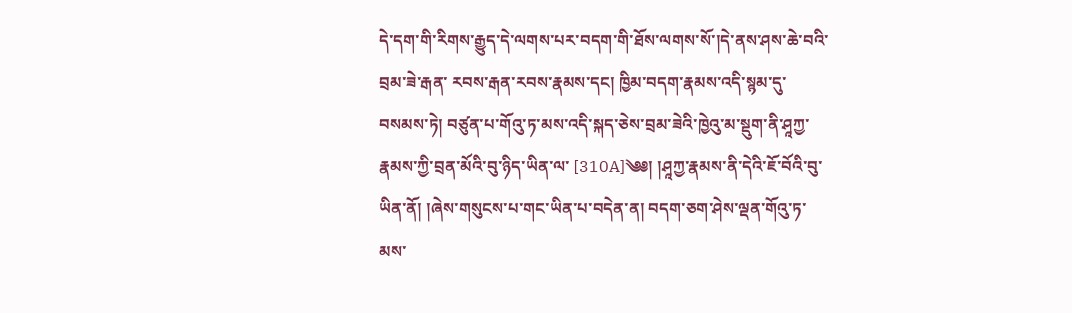དེ་དག་གི་རིགས་རྒྱུད་དེ་ལགས་པར་བདག་གི་ཐོས་ལགས་སོ་།དེ་ནས་ཤས་ཆེ་བའི་བྲམ་ཟེ་རྒན་ རབས་རྒན་རབས་རྣམས་དང། ཁྱིམ་བདག་རྣམས་འདི་སྙམ་དུ་བསམས་ཏེ། བཙུན་པ་གོའུ་ཏ་མས་འདི་སྐད་ཅེས་བྲམ་ཟེའི་ཁྱེའུ་མ་སྡུག་ནི་ཤཱཀྱ་རྣམས་ཀྱི་བྲན་མོའི་བུ་ཉིད་ཡིན་ལ་ [310A]༄༅། །ཤཱཀྱ་རྣམས་ནི་དེའི་ཇོ་བོའི་བུ་ཡིན་ནོ། །ཞེས་གསུངས་པ་གང་ཡིན་པ་བདེན་ན། བདག་ཅག་ཤེས་ལྡན་གོའུ་ཏ་མས་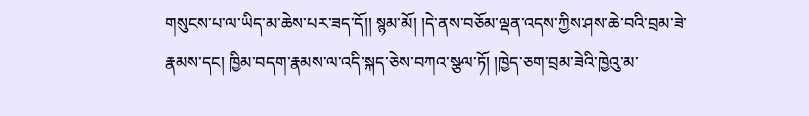གསུངས་པ་ལ་ཡིད་མ་ཆེས་པར་ཟད་དོ།། སྙམ་མོ། །དེ་ནས་བཅོམ་ལྡན་འདས་ཀྱིས་ཤས་ཆེ་བའི་བྲམ་ཟེ་རྣམས་དང། ཁྱིམ་བདག་རྣམས་ལ་འདི་སྐད་ཅེས་བཀའ་སྩལ་ཏོ། །ཁྱེད་ཅག་བྲམ་ཟེའི་ཁྱེའུ་མ་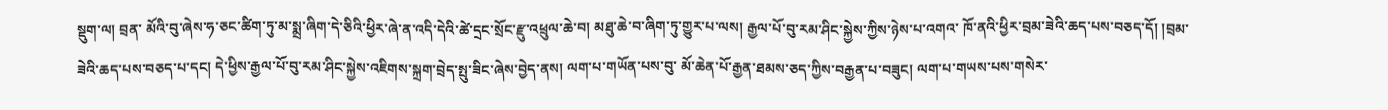སྡུག་ལ། བྲན་ མོའི་བུ་ཞེས་ཧ་ཅང་ཚིག་ཏུ་མ་སྨྲ་ཞིག་དེ་ཅིའི་ཕྱིར་ཞེ་ན་འདི་དེའི་ཚེ་དྲང་སྲོང་རྫུ་འཕྲུལ་ཆེ་བ། མཐུ་ཆེ་བ་ཞིག་ཏུ་གྱུར་པ་ལས། རྒྱལ་པོ་བུ་རམ་ཤིང་སྐྱེས་ཀྱིས་ཉེས་པ་འགའ་ ཁོ་ནའི་ཕྱིར་བྲམ་ཟེའི་ཆད་པས་བཅད་དོ། །བྲམ་ཟེའི་ཆད་པས་བཅད་པ་དང། དེ་ཕྱིས་རྒྱལ་པོ་བུ་རམ་ཤིང་སྐྱེས་འཇིགས་སྐྲག་བྲེད་སྤུ་ཟིང་ཞེས་བྱེད་ནས། ལག་པ་གཡོན་པས་བུ་ མོ་ཆེན་པོ་རྒྱན་ཐམས་ཅད་ཀྱིས་བརྒྱན་པ་བཟུང། ལག་པ་གཡས་པས་གསེར་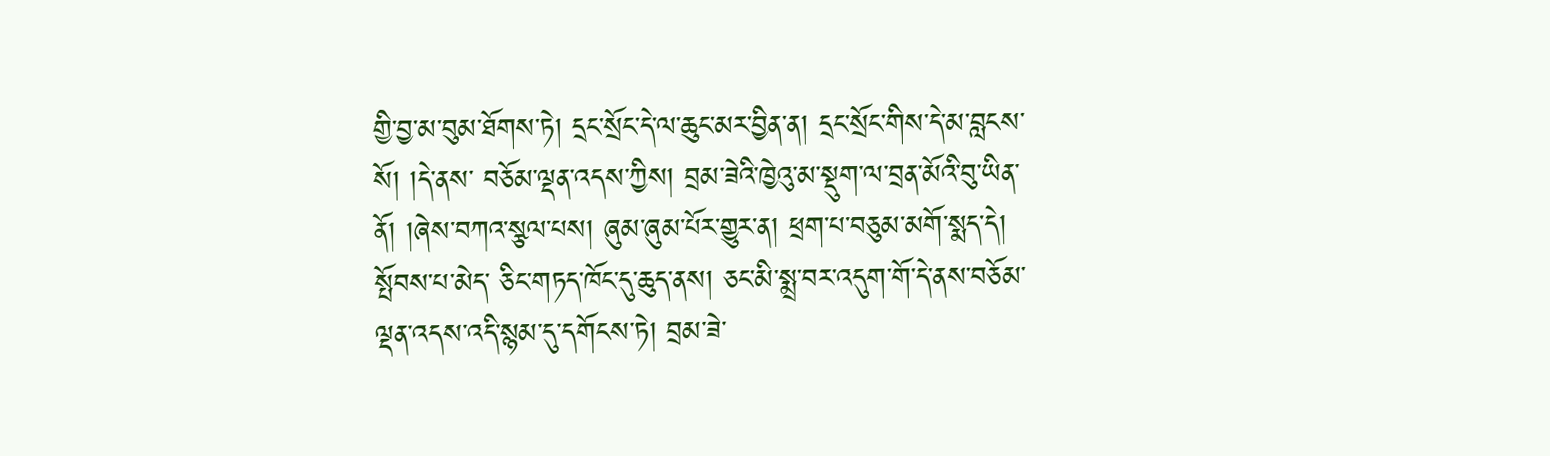གྱི་བྱ་མ་བུམ་ཐོགས་ཏེ། དྲང་སྲོང་དེ་ལ་ཆུང་མར་བྱིན་ན། དྲང་སྲོང་གིས་དེ་མ་བླངས་སོ། །དེ་ནས་ བཅོམ་ལྡན་འདས་ཀྱིས། བྲམ་ཟེའི་ཁྱེའུ་མ་སྡུག་ལ་བྲན་མོའི་བུ་ཡིན་ནོ། །ཞེས་བཀའ་སྩལ་པས། ཞུམ་ཞུམ་པོར་གྱུར་ན། ཕྲག་པ་བཅུམ་མགོ་སྨད་དེ། སྤོབས་པ་མེད་ ཅིང་གཏད་ཁོང་དུ་ཆུད་ནས། ཅང་མི་སྨྲ་བར་འདུག་གོ་དེ་ནས་བཅོམ་ལྡན་འདས་འདི་སྙམ་དུ་དགོངས་ཏེ། བྲམ་ཟེ་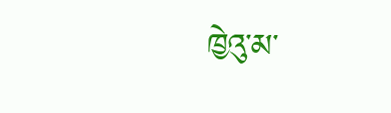ཁྱེའུ་མ་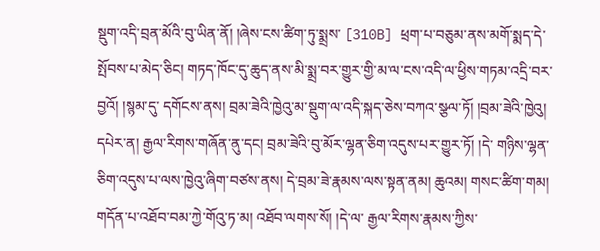སྡུག་འདི་བྲན་མོའི་བུ་ཡིན་ནོ། །ཞེས་ངས་ཚིག་ཏུ་སྨྲས་ [310B] ཕྲག་པ་བཅུམ་ནས་མགོ་སྨད་དེ་སྤོབས་པ་མེད་ཅིང། གཏད་ཁོང་དུ་ཆུད་ནས་མི་སྨྲ་བར་གྱུར་གྱི་མ་ལ་ངས་འདི་ལ་ཕྱིས་གཏམ་འདྲི་བར་བྱའོ། །སྙམ་དུ་ དགོངས་ནས། བྲམ་ཟེའི་ཁྱེའུ་མ་སྡུག་ལ་འདི་སྐད་ཅེས་བཀའ་སྩལ་ཏོ། །བྲམ་ཟེའི་ཁྱེའུ། དཔེར་ན། རྒྱལ་རིགས་གཞོན་ནུ་དང། བྲམ་ཟེའི་བུ་མོར་ལྷན་ཅིག་འདུས་པར་གྱུར་ཏོ། །དེ་ གཉིས་ལྷན་ཅིག་འདུས་པ་ལས་ཁྱེའུ་ཞིག་བཙས་ནས། དེ་བྲམ་ཟེ་རྣམས་ལས་སྟན་ནམ། ཆུའམ། གསང་ཚིག་གམ། གདོན་པ་འཐོབ་བམ་ཀྱེ་གོའུ་ཏ་མ། འཐོབ་ལགས་སོ། །དེ་ལ་ རྒྱལ་རིགས་རྣམས་ཀྱིས་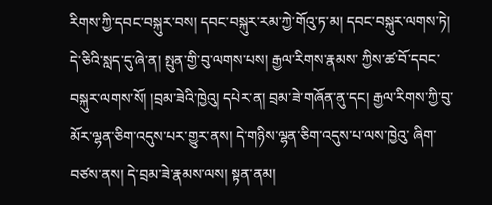རིགས་ཀྱི་དབང་བསྐུར་བས། དབང་བསྐུར་རམ་ཀྱེ་གོའུ་ཏ་མ། དབང་བསྐུར་ལགས་ཏེ། དེ་ཅིའི་སླད་དུ་ཞེ་ན། སྤུན་གྱི་བུ་ལགས་པས། རྒྱལ་རིགས་རྣམས་ ཀྱིས་ཚ་བོ་དབང་བསྐུར་ལགས་སོ། །བྲམ་ཟེའི་ཁྱེའུ། དཔེར་ན། བྲམ་ཟེ་གཞོན་ནུ་དང། རྒྱལ་རིགས་ཀྱི་བུ་མོར་ལྷན་ཅིག་འདུས་པར་གྱུར་ནས། དེ་གཉིས་ལྷན་ཅིག་འདུས་པ་ལས་ཁྱེའུ་ ཞིག་བཙས་ནས། དེ་བྲམ་ཟེ་རྣམས་ལས། སྟན་ནམ།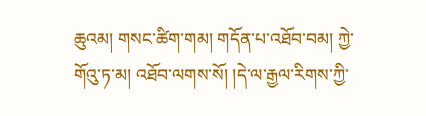ཆུའམ། གསང་ཚིག་གམ། གདོན་པ་འཐོབ་བམ། ཀྱེ་གོའུ་ཏ་མ། འཐོབ་ལགས་སོ། །དེ་ལ་རྒྱལ་རིགས་ཀྱི་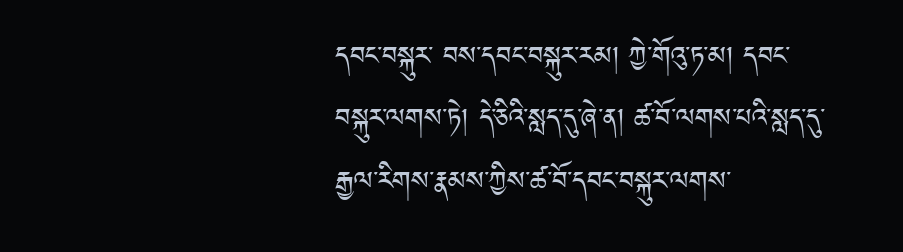དབང་བསྐུར་ བས་དབང་བསྐུར་རམ། ཀྱེ་གོའུ་ཏ་མ། དབང་བསྐུར་ལགས་ཏེ། དེ་ཅིའི་སླད་དུ་ཞེ་ན། ཚ་བོ་ལགས་པའི་སླད་དུ་རྒྱལ་རིགས་རྣམས་ཀྱིས་ཚ་བོ་དབང་བསྐུར་ལགས་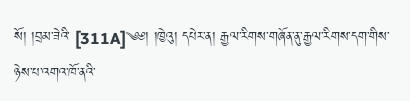སོ། །བྲམ་ཟེའི་ [311A]༄༅། །ཁྱེའུ། དཔེར་ན། རྒྱལ་རིགས་གཞོན་ནུ་རྒྱལ་རིགས་དག་གིས་ཉེས་པ་འགའ་ཁོ་ནའི་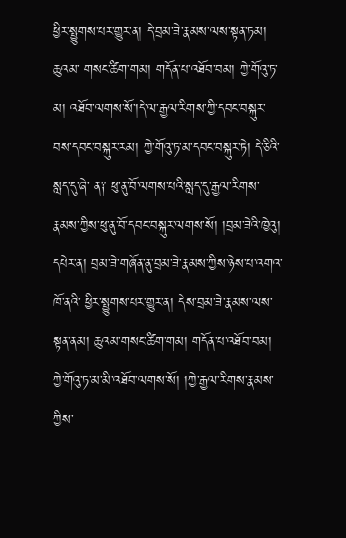ཕྱིར་སྤྱུགས་པར་གྱུར་ན། དེ་བྲམ་ཟེ་རྣམས་ལས་སྟན་ཏམ། ཆུའམ་ གསང་ཚིག་གམ། གདོན་པ་འཐོབ་བམ། ཀྱེ་གོའུ་ཏ་མ། འཐོབ་ལགས་སོ་།དེ་ལ་རྒྱལ་རིགས་ཀྱི་དབང་བསྐུར་བས་དབང་བསྐུར་རམ། ཀྱེ་གོའུ་ཏ་མ་དབང་བསྐུར་ཏེ། དེ་ཅིའི་སླད་དུ་ཞེ་ ན༑ ཕུ་ནུ་བོ་ལགས་པའི་སླད་དུ་རྒྱལ་རིགས་རྣམས་ཀྱིས་ཕུ་ནུ་བོ་དབང་བསྐུར་ལགས་སོ། །བྲམ་ཟེའི་ཁྱེའུ། དཔེར་ན། བྲམ་ཟེ་གཞོན་ནུ་བྲམ་ཟེ་རྣམས་ཀྱིས་ཉེས་པ་འགའ་ཁོ་ནའི་ ཕྱིར་སྤྱུགས་པར་གྱུར་ན། དེས་བྲམ་ཟེ་རྣམས་ལས་སྟན་ནམ། ཆུའམ་གསང་ཚིག་གམ། གདོན་པ་འཐོབ་བམ། ཀྱེ་གོའུ་ཏ་མ་མི་འཐོབ་ལགས་སོ། །ཀྱེ་རྒྱལ་རིགས་རྣམས་ཀྱིས་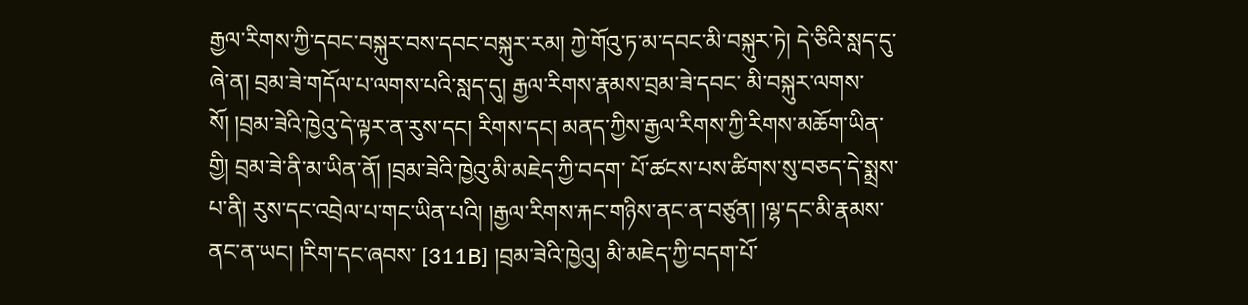རྒྱལ་རིགས་ཀྱི་དབང་བསྐུར་བས་དབང་བསྐུར་རམ། ཀྱེ་གོའུ་ཏ་མ་དབང་མི་བསྐུར་ཏེ། དེ་ཅིའི་སླད་དུ་ཞེ་ན། བྲམ་ཟེ་གདོལ་པ་ལགས་པའི་སླད་དུ། རྒྱལ་རིགས་རྣམས་བྲམ་ཟེ་དབང་ མི་བསྐུར་ལགས་སོ། །བྲམ་ཟེའི་ཁྱེའུ་དེ་ལྟར་ན་རུས་དང། རིགས་དང། མནད་ཀྱིས་རྒྱལ་རིགས་ཀྱི་རིགས་མཆོག་ཡིན་གྱི། བྲམ་ཟེ་ནི་མ་ཡིན་ནོ། །བྲམ་ཟེའི་ཁྱེའུ་མི་མཇེད་ཀྱི་བདག་ པོ་ཚངས་པས་ཚིགས་སུ་བཅད་དེ་སྨྲས་པ་ནི། རུས་དང་འབྲེལ་པ་གང་ཡིན་པའི། །རྒྱལ་རིགས་རྐང་གཉིས་ནང་ན་བཙུན། །ལྷ་དང་མི་རྣམས་ནང་ན་ཡང། །རིག་དང་ཞབས་ [311B] །བྲམ་ཟེའི་ཁྱེའུ། མི་མཇེད་ཀྱི་བདག་པོ་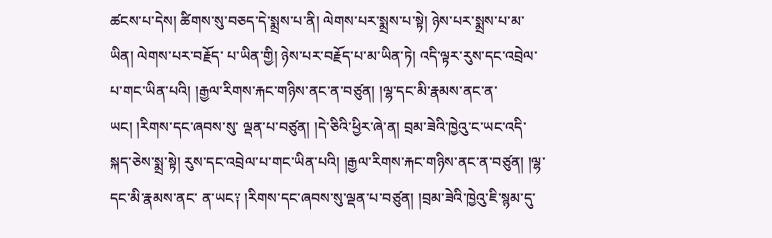ཚངས་པ་དེས། ཚིགས་སུ་བཅད་དེ་སྨྲས་པ་ནི། ལེགས་པར་སྨྲས་པ་སྟེ། ཉེས་པར་སྨྲས་པ་མ་ཡིན། ལེགས་པར་བརྗོད་ པ་ཡིན་གྱི། ཉེས་པར་བརྗོད་པ་མ་ཡིན་ཏེ། འདི་ལྟར་རུས་དང་འབྲེལ་པ་གང་ཡིན་པའི། །རྒྱལ་རིགས་རྐང་གཉིས་ནང་ན་བཙུན། །ལྷ་དང་མི་རྣམས་ནང་ན་ཡང། །རིགས་དང་ཞབས་སུ་ ལྡན་པ་བཙུན། །དེ་ཅིའི་ཕྱིར་ཞེ་ན། བྲམ་ཟེའི་ཁྱེའུ་ང་ཡང་འདི་སྐད་ཅེས་སྨྲ་སྟེ། རུས་དང་འབྲེལ་པ་གང་ཡིན་པའི། །རྒྱལ་རིགས་རྐང་གཉིས་ནང་ན་བཙུན། །ལྷ་དང་མི་རྣམས་ནང་ ན་ཡང༑ །རིགས་དང་ཞབས་སུ་ལྡན་པ་བཙུན། །བྲམ་ཟེའི་ཁྱེའུ་ཇི་སྙམ་དུ་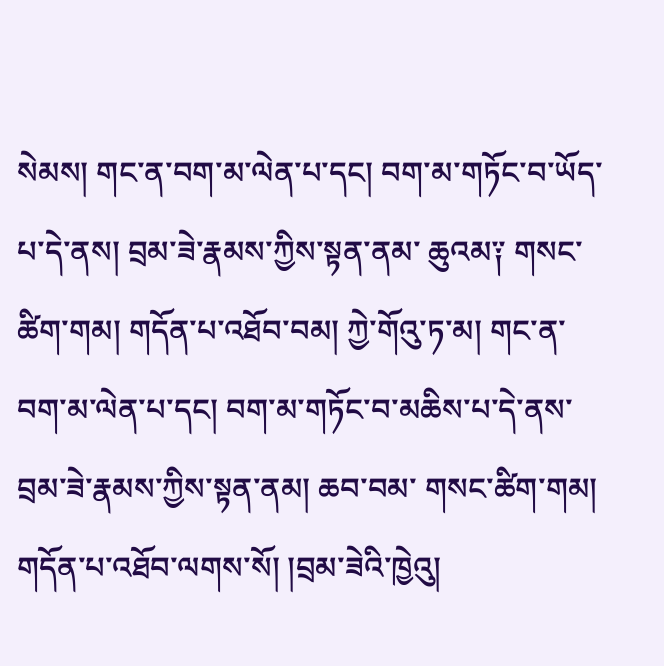སེམས། གང་ན་བག་མ་ལེན་པ་དང། བག་མ་གཏོང་བ་ཡོད་པ་དེ་ནས། བྲམ་ཟེ་རྣམས་ཀྱིས་སྟན་ནམ་ ཆུའམ༑ གསང་ཚིག་གམ། གདོན་པ་འཐོབ་བམ། ཀྱེ་གོའུ་ཏ་མ། གང་ན་བག་མ་ལེན་པ་དང། བག་མ་གཏོང་བ་མཆིས་པ་དེ་ནས་བྲམ་ཟེ་རྣམས་ཀྱིས་སྟན་ནམ། ཆབ་བམ་ གསང་ཚིག་གམ། གདོན་པ་འཐོབ་ལགས་སོ། །བྲམ་ཟེའི་ཁྱེའུ།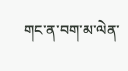གང་ན་བག་མ་ལེན་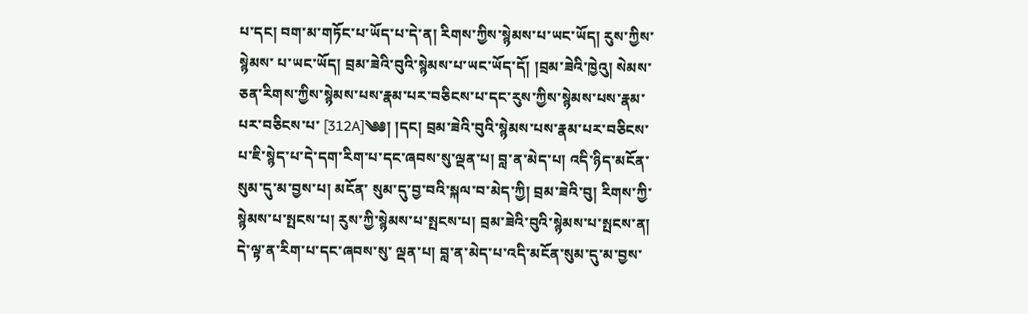པ་དང། བག་མ་གཏོང་པ་ཡོད་པ་དེ་ན། རིགས་ཀྱིས་སྙེམས་པ་ཡང་ཡོད། རུས་ཀྱིས་སྙེམས་ པ་ཡང་ཡོད། བྲམ་ཟེའི་བུའི་སྙེམས་པ་ཡང་ཡོད་དོ། །བྲམ་ཟེའི་ཁྱེའུ། སེམས་ཅན་རིགས་ཀྱིས་སྙེམས་པས་རྣམ་པར་བཅིངས་པ་དང་རུས་ཀྱིས་སྙེམས་པས་རྣམ་པར་བཅིངས་པ་ [312A]༄༅། །དང། བྲམ་ཟེའི་བུའི་སྙེམས་པས་རྣམ་པར་བཅིངས་པ་ཇི་སྙེད་པ་དེ་དག་རིག་པ་དང་ཞབས་སུ་ལྡན་པ། བླ་ན་མེད་པ། འདི་ཉིད་མངོན་སུམ་དུ་མ་བྱས་པ། མངོན་ སུམ་དུ་བྱ་བའི་སྐལ་བ་མེད་ཀྱི། བྲམ་ཟེའི་བུ། རིགས་ཀྱི་སྙེམས་པ་སྤངས་པ། རུས་ཀྱི་སྙེམས་པ་སྤངས་པ། བྲམ་ཟེའི་བུའི་སྙེམས་པ་སྤངས་ན། དེ་ལྟ་ན་རིག་པ་དང་ཞབས་སུ་ ལྡན་པ། བླ་ན་མེད་པ་འདི་མངོན་སུམ་དུ་མ་བྱས་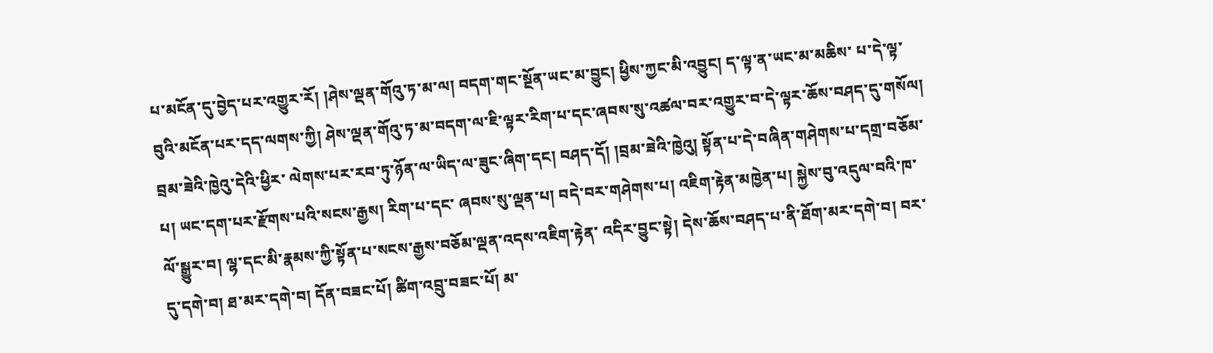པ་མངོན་དུ་བྱེད་པར་འགྱུར་རོ། །ཤེས་ལྡན་གོའུ་ཏ་མ་ལ། བདག་གང་སྔོན་ཡང་མ་བྱུང། ཕྱིས་ཀྱང་མི་འབྱུང། ད་ལྟ་ན་ཡང་མ་མཆིས་ པ་དེ་ལྟ་བུའི་མངོན་པར་དད་ལགས་ཀྱི། ཤེས་ལྡན་གོའུ་ཏ་མ་བདག་ལ་ཇི་ལྟར་རིག་པ་དང་ཞབས་སུ་འཚལ་བར་འགྱུར་བ་དེ་ལྟར་ཆོས་བཤད་དུ་གསོལ། བྲམ་ཟེའི་ཁྱེའུ་དེའི་ཕྱིར་ ལེགས་པར་རབ་ཏུ་ཉོན་ལ་ཡིད་ལ་ཟུང་ཞིག་དང། བཤད་དོ། །བྲམ་ཟེའི་ཁྱེའུ། སྟོན་པ་དེ་བཞིན་གཤེགས་པ་དགྲ་བཅོམ་པ། ཡང་དག་པར་རྫོགས་པའི་སངས་རྒྱས། རིག་པ་དང་ ཞབས་སུ་ལྡན་པ། བདེ་བར་གཤེགས་པ། འཇིག་རྟེན་མཁྱེན་པ། སྐྱེས་བུ་འདུལ་བའི་ཁ་ལོ་སྒྱུར་བ། ལྷ་དང་མི་རྣམས་ཀྱི་སྟོན་པ་སངས་རྒྱས་བཅོམ་ལྡན་འདས་འཇིག་རྟེན་ འདིར་བྱུང་སྟེ། དེས་ཆོས་བཤད་པ་ནི་ཐོག་མར་དགེ་བ། བར་དུ་དགེ་བ། ཐ་མར་དགེ་བ། དོན་བཟང་པོ། ཚིག་འབྲུ་བཟང་པོ། མ་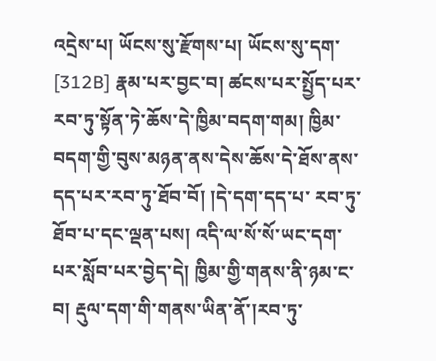འདྲེས་པ། ཡོངས་སུ་རྫོགས་པ། ཡོངས་སུ་དག་ [312B] རྣམ་པར་བྱང་བ། ཚངས་པར་སྤྱོད་པར་རབ་ཏུ་སྟོན་ཏེ་ཆོས་དེ་ཁྱིམ་བདག་གམ། ཁྱིམ་བདག་གྱི་བུས་མཉན་ནས་དེས་ཆོས་དེ་ཐོས་ནས་དད་པར་རབ་ཏུ་ཐོབ་བོ། །དེ་དག་དད་པ་ རབ་ཏུ་ཐོབ་པ་དང་ལྡན་པས། འདི་ལ་སོ་སོ་ཡང་དག་པར་སློབ་པར་བྱེད་དེ། ཁྱིམ་གྱི་གནས་ནི་ཉམ་ང་བ། རྡུལ་དག་གི་གནས་ཡིན་ནོ་།རབ་ཏུ་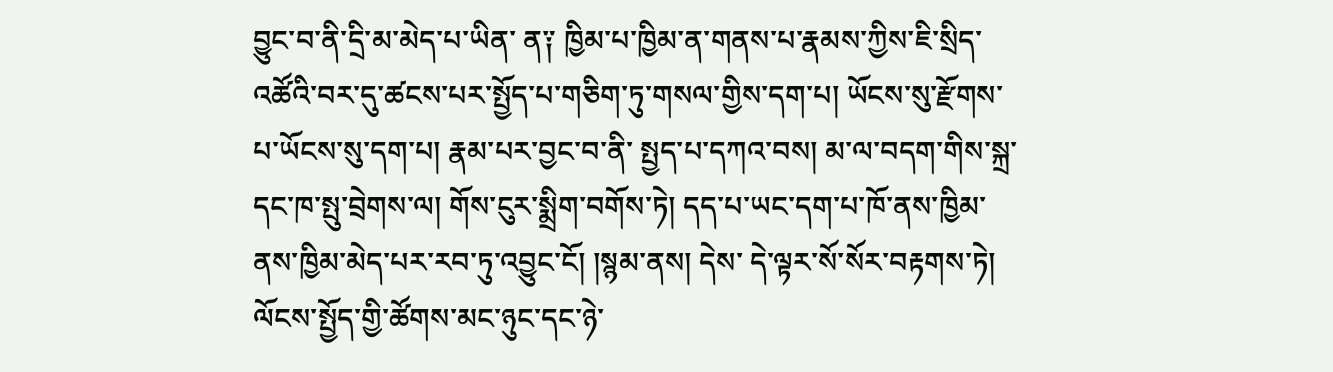བྱུང་བ་ནི་དྲི་མ་མེད་པ་ཡིན་ ན༑ ཁྱིམ་པ་ཁྱིམ་ན་གནས་པ་རྣམས་ཀྱིས་ཇི་སྲིད་འཚོའི་བར་དུ་ཚངས་པར་སྤྱོད་པ་གཅིག་ཏུ་གསལ་གྱིས་དག་པ། ཡོངས་སུ་རྫོགས་པ་ཡོངས་སུ་དག་པ། རྣམ་པར་བྱང་བ་ནི་ སྤྱད་པ་དཀའ་བས། མ་ལ་བདག་གིས་སྐྲ་དང་ཁ་སྤུ་བྲེགས་ལ། གོས་ངུར་སྨྲིག་བགོས་ཏེ། དད་པ་ཡང་དག་པ་ཁོ་ནས་ཁྱིམ་ནས་ཁྱིམ་མེད་པར་རབ་ཏུ་འབྱུང་ངོ། །སྙམ་ནས། དེས་ དེ་ལྟར་སོ་སོར་བརྟགས་ཏེ། ལོངས་སྤྱོད་གྱི་ཚོགས་མང་ཉུང་དང་ཉེ་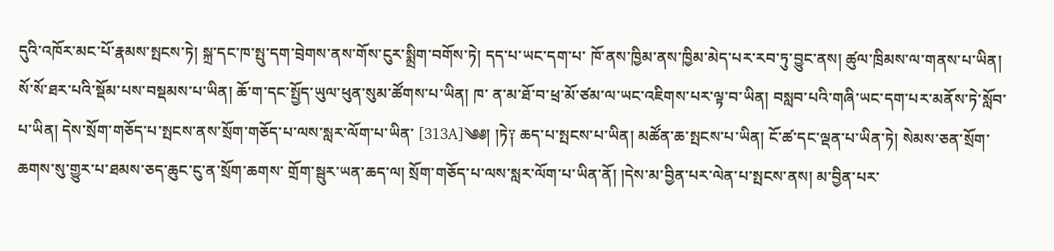དུའི་འཁོར་མང་པོ་རྣམས་སྤངས་ཏེ། སྐྲ་དང་ཁ་སྤུ་དག་བྲེགས་ནས་གོས་ངུར་སྨྲིག་བགོས་ཏེ། དད་པ་ཡང་དག་པ་ ཁོ་ནས་ཁྱིམ་ནས་ཁྱིམ་མེད་པར་རབ་ཏུ་བྱུང་ནས། ཚུལ་ཁྲིམས་ལ་གནས་པ་ཡིན། སོ་སོ་ཐར་པའི་སྡོམ་པས་བསྡམས་པ་ཡིན། ཆོ་ག་དང་སྤྱོད་ཡུལ་ཕུན་སུམ་ཚོགས་པ་ཡིན། ཁ་ ན་མ་ཐོ་བ་ཕྲ་མོ་ཙམ་ལ་ཡང་འཇིགས་པར་ལྟ་བ་ཡིན། བསླབ་པའི་གཞི་ཡང་དག་པར་མནོས་ཏེ་སློབ་པ་ཡིན། དེས་སྲོག་གཅོད་པ་སྤངས་ནས་སྲོག་གཅོད་པ་ལས་སླར་ལོག་པ་ཡིན་ [313A]༄༅། །ཏེ༑ ཆད་པ་སྤངས་པ་ཡིན། མཚོན་ཆ་སྤངས་པ་ཡིན། ངོ་ཚ་དང་ལྡན་པ་ཡིན་ཏེ། སེམས་ཅན་སྲོག་ཆགས་སུ་གྱུར་པ་ཐམས་ཅད་ཆུང་ངུ་ན་སྲོག་ཆགས་ གྲོག་སྦུར་ཡན་ཆད་ལ། སྲོག་གཅོད་པ་ལས་སླར་ལོག་པ་ཡིན་ནོ། །དེས་མ་བྱིན་པར་ལེན་པ་སྤངས་ནས། མ་བྱིན་པར་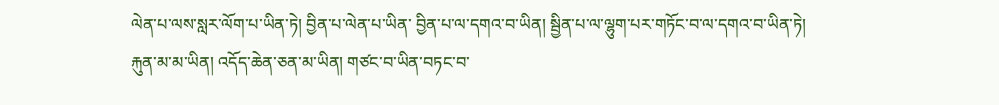ལེན་པ་ལས་སླར་ལོག་པ་ཡིན་ཏེ། བྱིན་པ་ལེན་པ་ཡིན་ བྱིན་པ་ལ་དགའ་བ་ཡིན། སྦྱིན་པ་ལ་ལྷུག་པར་གཏོང་བ་ལ་དགའ་བ་ཡིན་ཏེ། རྐུན་མ་མ་ཡིན། འདོད་ཆེན་ཅན་མ་ཡིན། གཙང་བ་ཡིན་བཏང་བ་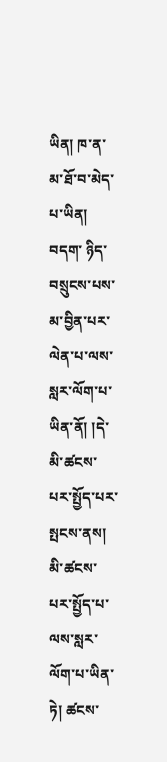ཡིན། ཁ་ན་མ་ཐོ་བ་མེད་པ་ཡིན། བདག་ ཉིད་བསྲུངས་པས་མ་བྱིན་པར་ལེན་པ་ལས་སླར་ལོག་པ་ཡིན་ནོ། །དེ་མི་ཚངས་པར་སྤྱོད་པར་སྤངས་ནས། མི་ཚངས་པར་སྤྱོད་པ་ལས་སླར་ལོག་པ་ཡིན་ཏེ། ཚངས་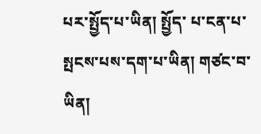པར་སྤྱོད་པ་ཡིན། སྤྱོད་ པ་ངན་པ་སྤངས་པས་དག་པ་ཡིན། གཙང་བ་ཡིན།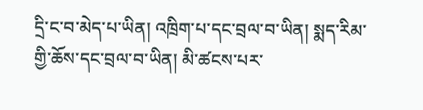དྲི་ང་བ་མེད་པ་ཡིན། འཁྲིག་པ་དང་བྲལ་བ་ཡིན། སྨད་རིམ་གྱི་ཆོས་དང་བྲལ་བ་ཡིན། མི་ཚངས་པར་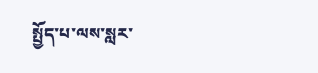སྤྱོད་པ་ལས་སླར་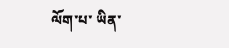ལོག་པ་ ཡིན་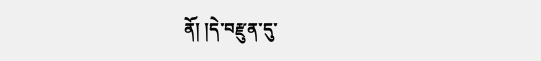ནོ། །དེ་བརྫུན་དུ་